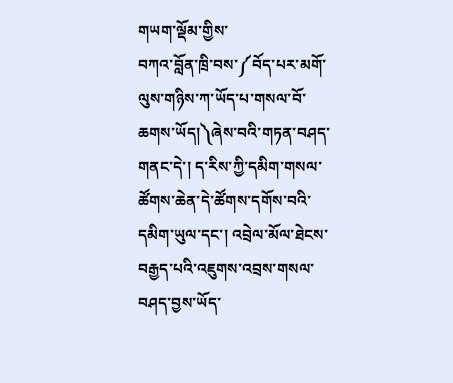གཡག་ལྡོམ་གྱིས་
བཀའ་བློན་ཁྲི་བས་༼བོད་པར་མགོ་ལུས་གཉིས་ཀ་ཡོད་པ་གསལ་བོ་ཆགས་ཡོད།༽ཞེས་བའི་གཏན་བཤད་གནང་དེ་། ད་རིས་ཀྱི་དམིག་གསལ་ཚོགས་ཆེན་དེ་ཚོགས་དགོས་བའི་དམིག་ཡུལ་དང་། འབྲེལ་མོལ་ཐེངས་བརྒྱད་པའི་འཇུགས་འབྲས་གསལ་བཤད་བྱས་ཡོད་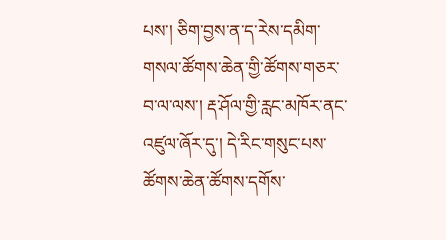པས་། ཅིག་བྱས་ན་ད་རེས་དམིག་གསལ་ཚོགས་ཆེན་གྱི་ཚོགས་གཅར་བ་ལ་ལས་། རྡ་ཤོལ་གྱི་རླང་མཁོར་ནང་འཛུལ་ཞོར་དུ་། དེ་རིང་གསུང་པས་ཚོགས་ཆེན་ཚོགས་དགོས་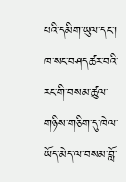པའི་དམིག་ཡུལ་དང་། ཁ་སང་བཤདཚར་བའི་རང་གི་བསམ་ཚུལ་གཉིས་གཅིག་དུ་ཁེལ་ཡོད་མེད་ལ་བསམ་བློ་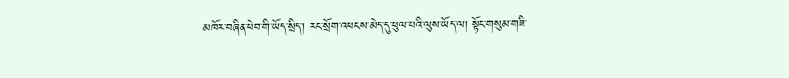མཁོར་བཞིན་ཕེབ་གི་ཡོད་སྲིད་། རང་སྲོག་འཕངས་མེད་དུ་ཕུལ་པའི་ལུས་ཡོད་ལ། སྟོང་གསུམ་གཟི་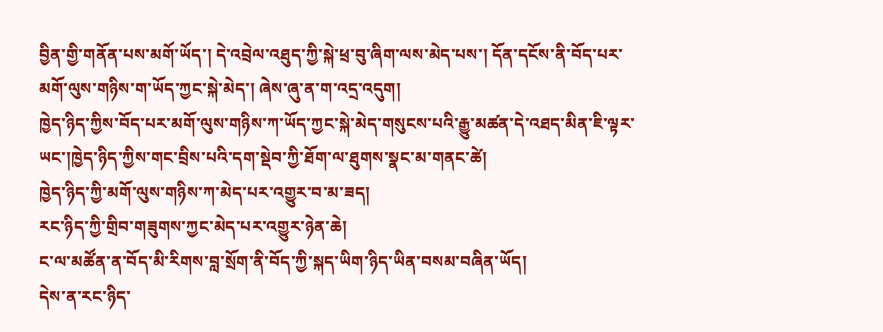བྱིན་གྱི་གནོན་པས་མགོ་ཡོད་། དེ་འབྲེལ་འཐུད་ཀྱི་སྐེ་ཕྲ་བུ་ཞིག་ལས་མེད་པས་། དོན་དངོས་ནི་བོད་པར་མགོ་ལུས་གཉིས་ག་ཡོད་ཀྱང་སྐེ་མེད་། ཞེས་ཞུ་ན་ག་འདྲ་འདུག།
ཁྱེད་ཉིད་ཀྱིས་བོད་པར་མགོ་ལུས་གཉིས་ཀ་ཡོད་ཀྱང་སྐེ་མེད་གསུངས་པའི་རྒྱུ་མཚན་དེ་འཐད་མིན་ཇི་ལྟར་ཡང་།ཁྱེད་ཉིད་ཀྱིས་གང་བྲིས་པའི་དག་སྡེབ་ཀྱི་ཐོག་ལ་ཐུགས་སྣང་མ་གནང་ཚེ།
ཁྱེད་ཉིད་ཀྱི་མགོ་ལུས་གཉིས་ཀ་མེད་པར་འགྱུར་བ་མ་ཟད།
རང་ཉིད་ཀྱི་གྲིབ་གཟུགས་ཀྱང་མེད་པར་འགྱུར་ཉེན་ཆེ།
ང་ལ་མཚོན་ན་བོད་མི་རིགས་བླ་སྲོག་ནི་བོད་ཀྱི་སྐད་ཡིག་ཉིད་ཡིན་བསམ་བཞིན་ཡོད།
དེས་ན་རང་ཉིད་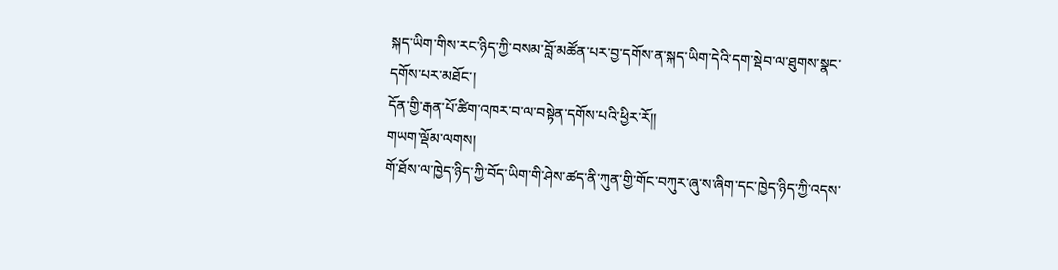སྐད་ཡིག་གིས་རང་ཉིད་ཀྱི་བསམ་བློ་མཚོན་པར་བྱ་དགོས་ན་སྐད་ཡིག་དེའི་དག་སྡེབ་ལ་ཐུགས་སྣང་དགོས་པར་མཐོང་།
དོན་གྱི་རྒན་པོ་ཚིག་འཁར་བ་ལ་བསྟེན་དགོས་པའི་ཕྱིར་རོ།།
གཡག་ལྡོམ་ལགས།
གོ་ཐོས་ལ་ཁྱེད་ཉིད་ཀྱི་བོད་ཡིག་གི་ཤེས་ཚད་ནི་ཀུན་གྱི་གོང་བཀུར་ཞུ་ས་ཞིག་དང་ཁྱེད་ཉིད་ཀྱི་འདས་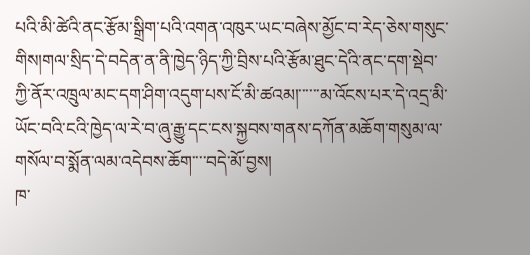པའི་མི་ཚེའི་ནང་རྩོམ་སྒྲིག་པའི་འགན་འཁུར་ཡང་བཞེས་མྱོང་བ་རེད་ཅེས་གསུང་གིས།གལ་སྲིད་དེ་བདེན་ན་ནི་ཁྱེད་ཉིད་ཀྱི་བྲིས་པའི་རྩོམ་ཐུང་དེའི་ནང་དག་སྡེབ་ཀྱི་ནོར་འཁྲུལ་མང་དག་ཤིག་འདུག་པས་ངོ་མི་ཚའམ།་་་་་་མ་འོངས་པར་དེ་འདྲ་མི་ཡོང་བའི་ངའི་ཁྱེད་ལ་རེ་བ་ཞུ་རྒྱུ་དང་ངས་སྐྱབས་གནས་དཀོན་མཆོག་གསུམ་ལ་གསོལ་བ་སྨོན་ལམ་འདེབས་ཆོག་་་་བདེ་མོ་བྱས།
ཁ་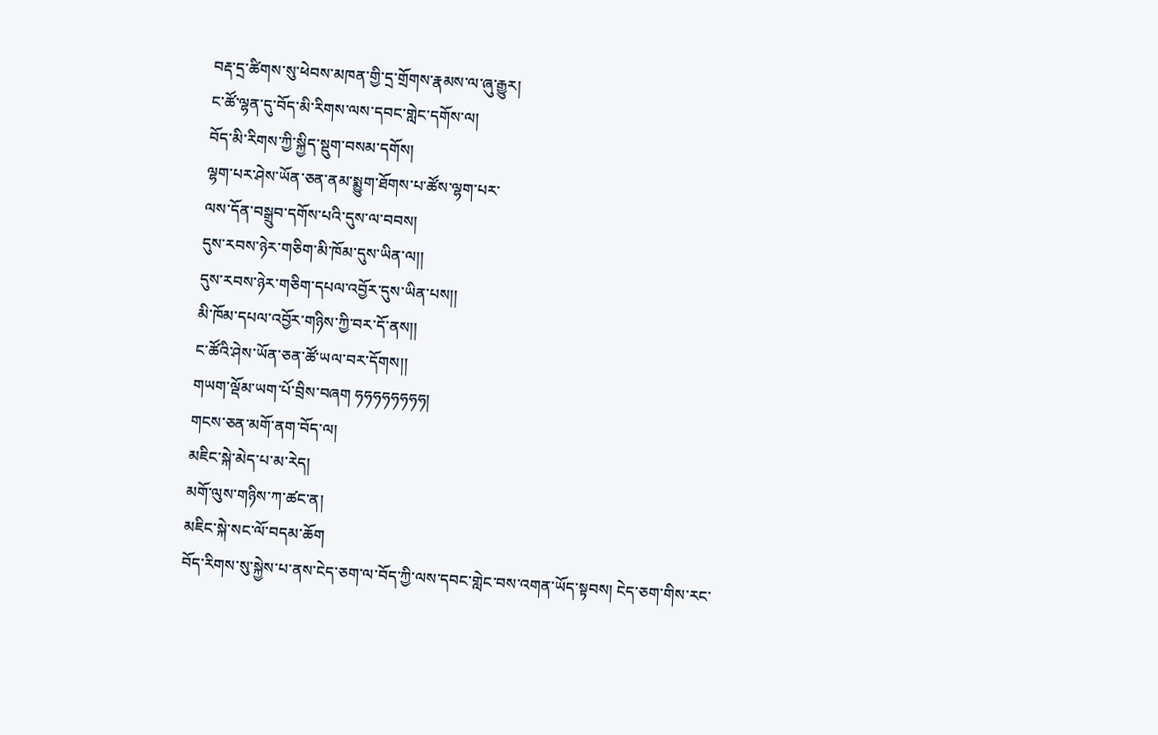བརྡ་དྲ་ཚིགས་སུ་ཕེབས་མཁན་གྱི་དྲ་གྲོགས་རྣམས་ལ་ཞུ་རྒྱུར།
ང་ཚོ་ལྷན་དུ་བོད་མི་རིགས་ལས་དབང་གླེང་དགོས་ལ།
བོད་མི་རིགས་ཀྱི་སྐྱིད་སྡུག་བསམ་དགོས།
ལྷག་པར་ཤེས་ཡོན་ཅན་ནམ་སྨྱུག་ཐོགས་པ་ཚོས་ལྷག་པར་
ལས་དོན་བསྒྲུབ་དགོས་པའི་དུས་ལ་བབས།
དུས་རབས་ཉེར་གཅིག་མི་ཁོམ་དུས་ཡིན་ལ།།
དུས་རབས་ཉེར་གཅིག་དཔལ་འབྱོར་དུས་ཡིན་པས།།
མི་ཁོམ་དཔལ་འབྱོར་གཉིས་ཀྱི་བར་དོ་ནས།།
ང་ཚོའི་ཤེས་ཡོན་ཅན་ཚོ་ཡལ་བར་དོགས།།
གཡག་ལྡོམ་ཡག་པོ་བྲིས་བཞག ཧཧཧཧཧཧཧཧ།
གངས་ཅན་མགོ་ནག་བོད་ལ།
མཇིང་སྐེ་མེད་པ་མ་རེད།
མགོ་ལུས་གཉིས་ཀ་ཚང་ན།
མཇིང་སྐེ་སང་ལོ་བདམ་ཆོག
བོད་རིགས་སུ་སྐྱེས་པ་ནས་ངེད་ཅག་ལ་བོད་ཀྱི་ལས་དབང་གླེང་བས་འགན་ཡོད་སྟབས། ངེད་ཅག་གིས་རང་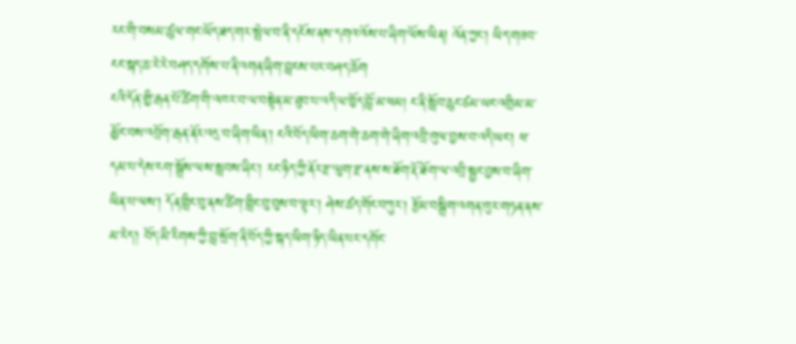རང་གི་བསམ་ཚུལ་གང་ཡོད་ཐད་གར་སྤེལ་བ་ནི་དངོས་ནས་དགའ་འོས་པ་ཞིག་ལོས་ཡིན། འོན་ཀྱང་། ཡིད་གཟབ་ངང་སྐད་ཆ་རེ་རེ་བཤད་དགོས་པ་ནི་འགན་ཞིག་བླངས་པར་བཤད་ཆོག
ངའི་དོན་གྱི་རྒན་པོ་ཚིག་གི་འཁར་བ་ལ་བསྟེན་མ་ཐུབ་པ་འདི་ལ་ཁྱོད་བློ་མ་ཕམ། ང་ནི་སློབ་ཆུང་ཙམ་ཡང་འགྲིམ་མ་མྱོང་བས་འབྲོག་རྒན་ནོར་འདྲ་བ་ཞིག་ཡིན་། ངའི་བོད་ཡིག་ཆག་གེ་ཆག་གེ་ཞིག་འབྲི་ཁུལ་བྱས་བ་འདི་ཡང་། ཕ་དམ་པ་དེས་ངག་སྒྲོས་ལས་སླབས་ཞིང་། རང་ཉིད་ཀྱི་ནོར་རྫ་ལུག་རྫ་ནས་ས་ཐོག་རྡོ་ཐོག་ལ་འབྲི་སྦྱང་བྱས་བ་ཞིག་ཡིན་པ་ལས་། དོན་གླིང་བུ་ནས་ཚིག་གླིང་བུ་བུས་བ་ལྟར་། ཤེས་ཚད་གོང་བཀུར་། རྩོམ་བསྒྲིག་འགན་ཁུར་གཏན་ནས་མ་རེད་། བོད་མི་རིགས་ཀྱི་བླ་སྲོག་ནི་བོད་ཀྱི་སྐད་ཡིག་ཉིད་ཡིན་པར་དགོང་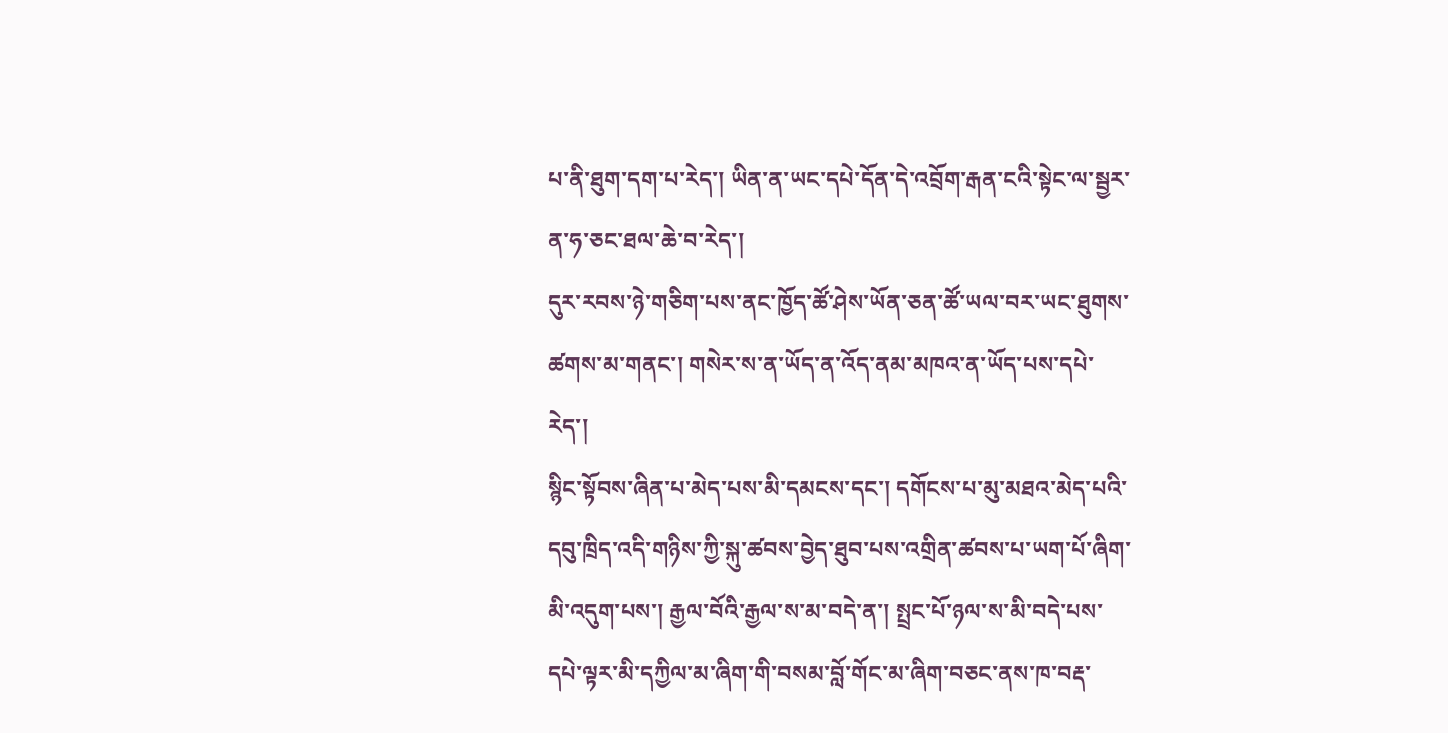པ་ནི་ཐུག་དག་པ་རེད་། ཡིན་ན་ཡང་དཔེ་དོན་དེ་འབྲོག་རྒན་ངའི་སྟེང་ལ་སྦྱར་ན་ཧ་ཅང་ཐལ་ཆེ་བ་རེད་།
དུར་རབས་ཉེ་གཅིག་པས་ནང་ཁྱོད་ཚོ་ཤེས་ཡོན་ཅན་ཚོ་ཡལ་བར་ཡང་ཐུགས་ཚགས་མ་གནང་། གསེར་ས་ན་ཡོད་ན་འོད་ནམ་མཁའ་ན་ཡོད་པས་དཔེ་རེད་།
སྙིང་སྟོབས་ཞིན་པ་མེད་པས་མི་དམངས་དང་། དགོངས་པ་མུ་མཐའ་མེད་པའི་དབུ་ཁྲིད་འདི་གཉིས་ཀྱི་སྐུ་ཚབས་བྱེད་ཐུབ་པས་འགྲིན་ཚབས་པ་ཡག་པོ་ཞིག་མི་འདུག་པས་། རྒྱལ་བོའི་རྒྱལ་ས་མ་བདེ་ན་། སྤྲང་པོ་ཉལ་ས་མི་བདེ་པས་དཔེ་ལྟར་མི་དཀྱིལ་མ་ཞིག་གི་བསམ་བློ་གོང་མ་ཞིག་བཅང་ནས་ཁ་བརྡ་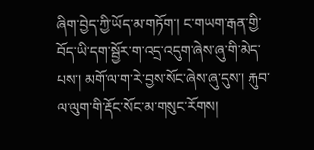ཞིག་བྱེད་ཀྱི་ཡོད་མ་གཏོག་། ང་གཡག་རྒན་གྱི་བོད་ཡི་དག་སྦྱོར་ག་འདྲ་འདུག་ཞེས་ཞུ་གི་མེད་པས་། མགོ་ལ་ག་རེ་བྱས་སོང་ཞེས་ཞུ་དུས་། རྐུབ་ལ་ལུག་གི་རྡོང་སོང་མ་གསུང་རོགས།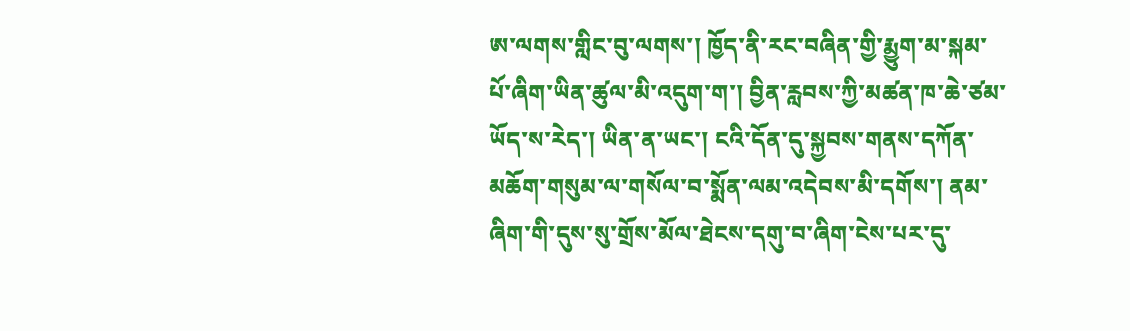ཨ་ལགས་གླིང་བུ་ལགས་། ཁྱོད་ནི་རང་བཞིན་གྱི་རྨྱུག་མ་སྐམ་པོ་ཞིག་ཡིན་ཚུལ་མི་འདུག་ག་། བྱིན་རླབས་ཀྱི་མཚན་ཁ་ཆེ་ཙམ་ཡོད་ས་རེད་། ཡིན་ན་ཡང་། ངའི་དོན་དུ་སྐྱབས་གནས་དཀོན་མཆོག་གསུམ་ལ་གསོལ་བ་སྨོན་ལམ་འདེབས་མི་དགོས་། ནམ་ཞིག་གི་དུས་སུ་གྲོས་མོལ་ཐེངས་དགུ་བ་ཞིག་ངེས་པར་དུ་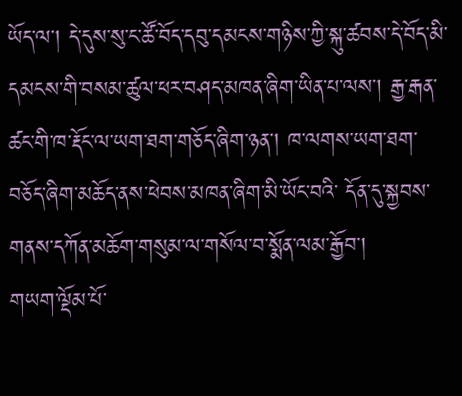ཡོད་ལ་། དེ་དུས་སུ་ང་ཚོ་བོད་དབུ་དམངས་གཉིས་ཀྱི་སྐུ་ཚབས་དེ་བོད་མི་དམངས་གི་བསམ་ཚུལ་ཕར་བཤད་མཁན་ཞིག་ཡིན་པ་ལས་། རྒྱ་རྒན་ཚང་གི་ཁ་རྡོང་ལ་ཡག་ཐག་གཅོད་ཞིག་ཉན་། ཁ་ལགས་ཡག་ཐག་བཅོད་ཞིག་མཆོད་ནས་ཕེབས་མཁན་ཞིག་མི་ཡོང་བའི་ དོན་དུ་སྐྱབས་གནས་དཀོན་མཆོག་གསུམ་ལ་གསོལ་བ་སྨོན་ལམ་རྒྱོབ་།
གཡག་ལྡོམ་པོ་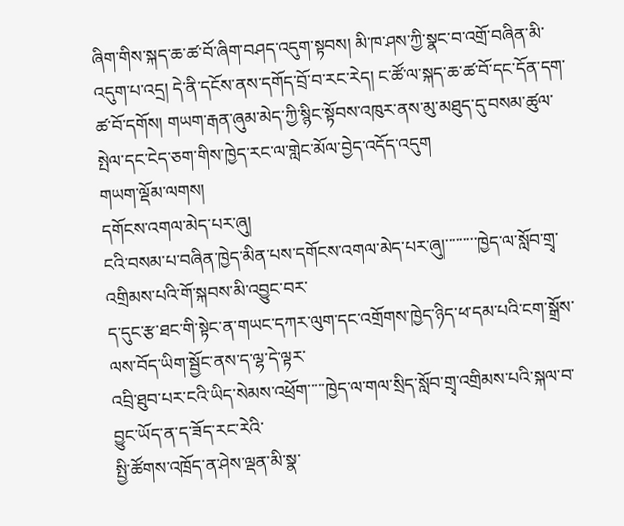ཞིག་གིས་སྐད་ཆ་ཚ་བོ་ཞིག་བཤད་འདུག་སྟབས། མི་ཁ་ཤས་ཀྱི་སྣང་བ་འགྲོ་བཞིན་མི་འདུག་པ་འདྲ། དེ་ནི་དངོས་ནས་དགོད་བྲོ་བ་རང་རེད། ང་ཚོ་ལ་སྐད་ཆ་ཚ་བོ་དང་དོན་དག་ཚ་བོ་དགོས། གཡག་རྒན་ཞུམ་མེད་ཀྱི་སྙིང་སྟོབས་འཁུར་ནས་མུ་མཐུད་དུ་བསམ་ཚུལ་སྤེལ་དང་ངེད་ཅག་གིས་ཁྱེད་རང་ལ་གླེང་མོལ་བྱེད་འདོད་འདུག
གཡག་ལྡོམ་ལགས།
དགོངས་འགལ་མེད་པར་ཞུ།
ངའི་བསམ་པ་བཞིན་ཁྱེད་མིན་པས་དགོངས་འགལ་མེད་པར་ཞུ།་་་་་་་་་ཁྱེད་ལ་སློབ་གྲྭ་འགྲིམས་པའི་གོ་སྐབས་མི་འབྱུང་བར་
ད་དུང་རྩ་ཐང་གི་སྟེང་ན་གཡང་དཀར་ལུག་དང་འགྲོགས་ཁྱེད་ཉིད་ཕ་དམ་པའི་ངག་སྒྲོས་ལས་བོད་ཡིག་སྦྱོང་ནས་ད་ལྷ་དེ་ལྟར་
འབྲི་ཐུབ་པར་ངའི་ཡིད་སེམས་འཕྲོག་་་་་ཁྱེད་ལ་གལ་སྲིད་སློབ་གྲྭ་འགྲིམས་པའི་སྐལ་བ་བྱུང་ཡོད་ན་ད་ཟོད་རང་རེའི་
སྤྱི་ཚོགས་འཁྲོད་ན་ཤེས་ལྡན་མི་སྣ་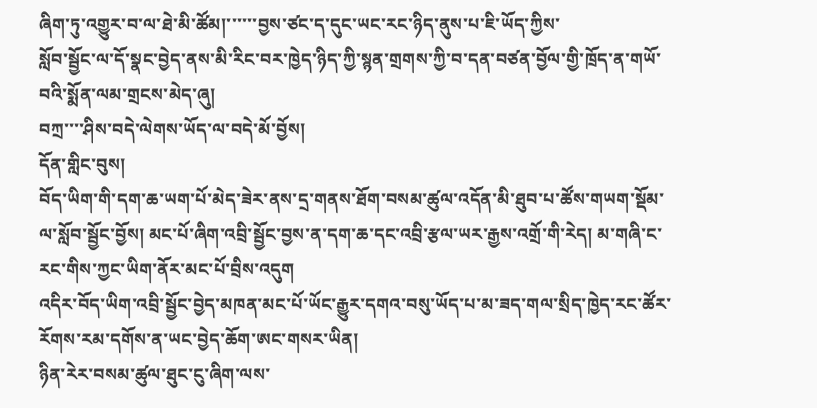ཞིག་ཏུ་འགྱུར་བ་ལ་ཐེ་མི་ཚོམ།་་་་་་བྱས་ཙང་ད་དུང་ཡང་རང་ཉིད་ནུས་པ་ཇི་ཡོད་ཀྱིས་
སློབ་སྦྱོང་ལ་དོ་སྣང་བྱེད་ནས་མི་རིང་བར་ཁྱེད་ཉིད་ཀྱི་སྙན་གྲགས་ཀྱི་བ་དན་བཙན་བྱོལ་གྱི་ཁྲོད་ན་གཡོ་བའི་སྨོན་ལམ་གྲངས་མེད་ཞུ།
བཀྲ་་་་ཤིས་བདེ་ལེགས་ཡོད་ལ་བདེ་མོ་བྱོས།
དོན་གླིང་བུས།
བོད་ཡིག་གི་དག་ཆ་ཡག་པོ་མེད་ཟེར་ནས་དྲ་གནས་ཐོག་བསམ་ཚུལ་འདོན་མི་ཐུབ་པ་ཚོས་གཡག་སྡོམ་ལ་སློབ་སྦྱོང་བྱོས། མང་པོ་ཞིག་འབྲི་སྦྱོང་བྱས་ན་དག་ཆ་དང་འབྲི་རྩལ་ཡར་རྒྱས་འགྲོ་གི་རེད། མ་གཞི་ང་རང་གིས་ཀྱང་ཡིག་ནོར་མང་པོ་བྲིས་འདུག
འདིར་བོད་ཡིག་འབྲི་སྦྱོང་བྱེད་མཁན་མང་པོ་ཡོང་རྒྱུར་དགའ་བསུ་ཡོད་པ་མ་ཟད་གལ་སྲིད་ཁྱེད་རང་ཚོར་རོགས་རམ་དགོས་ན་ཡང་བྱེད་ཆོག་ཨང་གསར་ཡིན།
ཉིན་རེར་བསམ་ཚུལ་ཐུང་ངུ་ཞིག་ལས་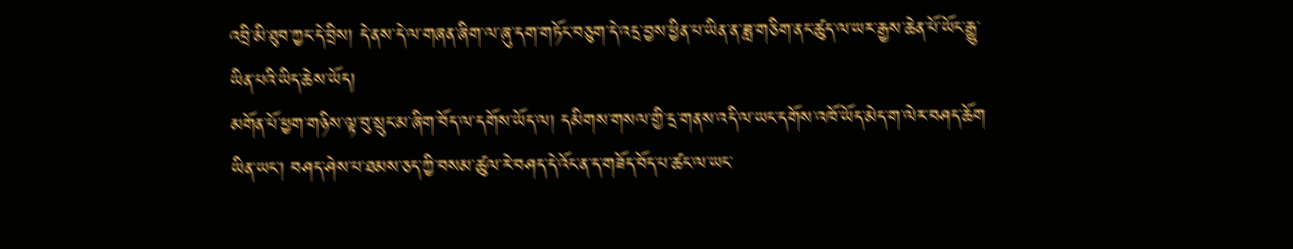འབྲི་མི་ཐུབ་ཀྱང་དེ་བྲིས། དེ་ནས་དེ་ལ་གཞན་ཞིག་ལ་ཞུ་དག་གཏོང་བཅུག་དེ་འདྲ་བྱས་ཕྱིན་པ་ཡིན་ན་ཟླ་གཅིག་ནང་ཚུད་ལ་ཡར་རྒྱས་ཆེན་པོ་ཡོང་རྒྱུ་ཡིན་པའི་ཡིད་ཆེས་ཡོད།
མགོན་པོ་ཕྱག་གཉིས་ལྟ་བུ་སྲུང་མ་ཞིག་བོད་ལ་དགོས་ཡོད་ལ། དམིགས་གསལ་གྱི་དྲ་གནས་འདི་ལ་ཡང་དགོས་འཁོ་ཡོད་མེད་ག་ལེར་བཤད་ཆོག ཡིན་ཡང་། བཤད་ཤེས་པ་ཐམས་ཅད་ཀྱི་བསམ་ཚུལ་རེ་བཤད་དེ་འོང་ན་ད་གཟོད་བོད་པ་ཚང་ལ་ཡང་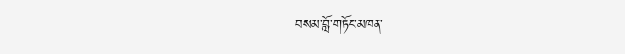བསམ་བློ་གཏོང་མཁན་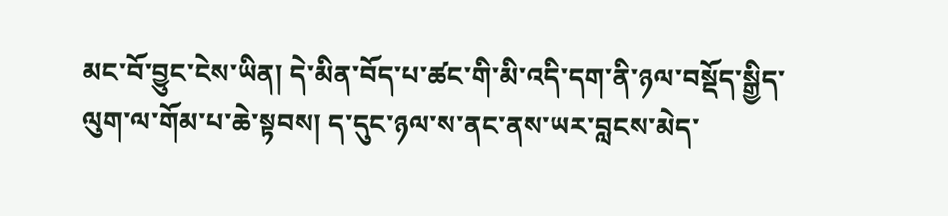མང་བོ་བྱུང་ངེས་ཡིན། དེ་མིན་བོད་པ་ཚང་གི་མི་འདི་དག་ནི་ཉལ་བསྡོད་སྒྱིད་ལུག་ལ་གོམ་པ་ཆེ་སྟབས། ད་དུང་ཉལ་ས་ནང་ནས་ཡར་བླངས་མེད་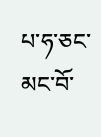པ་ཧ་ཅང་མང་བོ་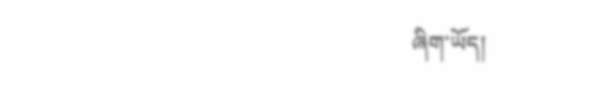ཞིག་ཡོད།